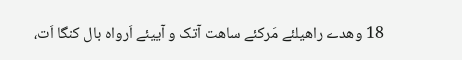18 وهدے راهیلئے مَرکئے ساهت آتک و آییئے اَرواه بال کنگا اَت،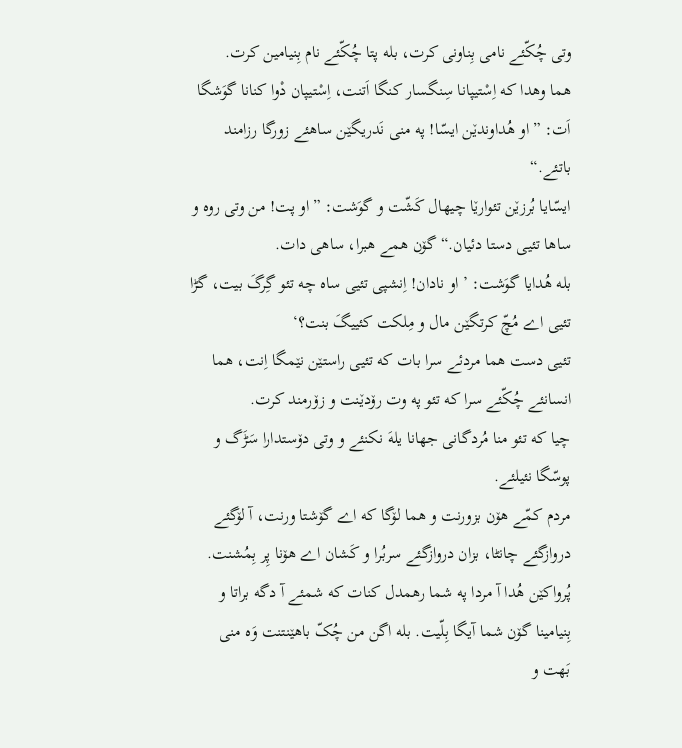وتی چُکّئے نامی بِناونی کرت، بله پتا چُکّئے نام بِنیامین کرت.
هما وهدا که اِسْتیپانا سِنگسار کنگا اَتنت، اِسْتیپان دْوا کنانا گوَشگا اَت: ”او هُداوندێن ایسّا! په منی نَدریگێن ساهئے زورگا رزامند باتئے.“
ایسّایا بُرزێن تئوارێا چیهال کَشّت و گوَشت: ”او پت! من وتی روه و ساها تئیی دستا دئیان.“ گۆن همے هبرا، ساهی دات.
بله هُدایا گوَشت: ’او نادان! اِنشپی تئیی ساه چه تئو گِرگَ بیت، گڑا تئیی اے مُچّ کرتگێن مال و مِلکت کئییگَ بنت؟‘
تئیی دست هما مردئے سرا بات که تئیی راستێن نێمگا اِنت، هما انسانئے چُکّئے سرا که تئو په وت رۆدێنت و زۆرمند کرت.
چیا که تئو منا مُردگانی جهانا یلهَ نکنئے و وتی دۆستدارا سَڑَگ و پوسّگا نئیلئے.
مردم کمّے هۆن بزورنت و هما لۆگا که اے گۆشتا ورنت، آ لۆگئے دروازگئے چانٹا، بزان دروازگئے سربُرا و کَشان اے هۆنا پِر بِمُشنت.
پُرواکێن هُدا آ مردا په شما رهمدل کنات که شمئے آ دگه براتا و بِنیامینا گۆن شما آیگا بِلّیت. بله اگن من چُکّ باهێنتنت وَه منی بَهت و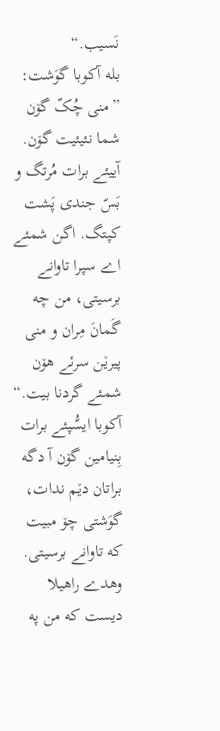نَسیب.“
بله آکوبا گوَشت: ”منی چُکّ گۆن شما نئیئیت گۆن. آییئے برات مُرتگ و بَسّ جندی پَشت کپتگ. اگن شمئے اے سپرا تاوانے برسیتی، من چه گَمانَ مِران و منی پیرێن سرئے هۆن شمئے گردنا بیت.“
آکوبا ایسُّپئے برات بِنیامین گۆن آ دگه براتان دێم ندات، گوَشتی چۆ مبیت که تاوانے برسیتی.
وهدے راهیلا دیست که من په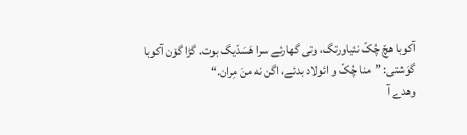آکوبا هچّ چُکّ نئیاورتگ، وتی گهارئے سرا هَسَدّیگ بوت. گڑا گۆن آکوبا گوَشتی: ”منا چُکّ و ائولاد بدئے، اگن نه منَ مِران.“
وهدے آ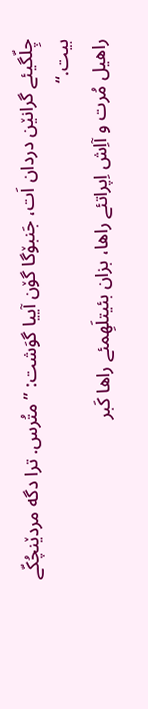چِلّگیئے گرانێن دردان اَت، جَنبۆگا گۆن آییا گوَشت: ”متُرس. ترا دگه مردێنچُکّے بیت.“
راهیل مُرت و آاِش اِپراتئے راها، بزان بئیتلَهِمئے راها کَبر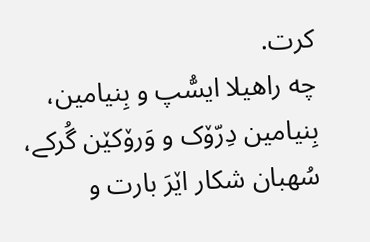کرت.
چه راهیلا ایسُّپ و بِنیامین،
بِنیامین دِرّۆک و وَرۆکێن گُرکے، سُهبان شکار اێرَ بارت و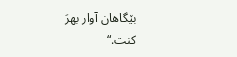بێگاهان آوار بهرَ کنت.“